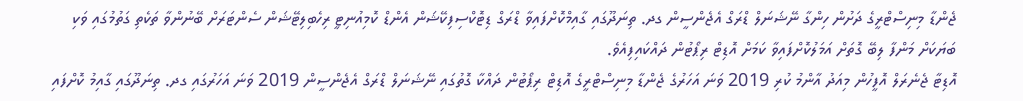ޖެންޑާ މިނިސްޓްރީގެ ދަށުން ހިންގާ ނޭޝަނަލް ޑްރަގް އެޖެންސީން ގދ. ތިނަދޫގައި ގާއިމްކޮށްފައިވާ ޑްރަގް ޑިޓޮކްސިފިކޭޝަން އެންޑް ކޮމިއުނިޓީ ރިހެބިލިޓޭޝަން ސެންޓަރަށް ބޭނުންވާ ތަކެތި ގަތުމުގައި ވަކި ބަޔަކަށް މަންފާ ލިބޭ ގޮތަށް އަމަލުކޮށްފައިވާ ކަމަށް އޮޑިޓް ރިޕޯޓުން ދައްކައިފިއެވެ.
އޮޑިޓާ ޖެނެރަލް އޮފީހުން މިއަދު އާންމު ކުރި 2019 ވަނަ އަހަރުގެ ޖެންޑާ މިނިސްޓްރީގެ އޮޑިޓް ރިޕޯޓުން ދައްކާ ގޮތުގައި ނޭޝަނަލް ޑްރަގް އެޖެންސީން 2019 ވަނަ އަހަރުގައި ގދ. ތިނަދޫގައި ގާއިމު ކޮށްފައި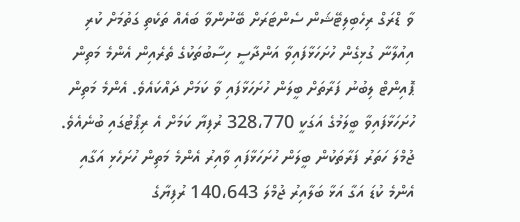ވާ ޑްރަގް ރިހެބިލިޓޭޝަން ސެންޓަރަށް ބޭނުންވާ ބައެއް ތަކެތި ގަތުމަށް ކުރި އިއުލާނާ ގުޅިގެން ހުށަހަޅާފައިވާ އަންދާސީ ހިސާބުތަކުގެ ތެރެއިން އެންމެ މަތިން ޕޮއިންޓް ލިބުނު ފަރާތަށް ބީލަން ހުށަހަޅާފައި ވާ ކަމަށް ދައްކައެވެ. އެންމެ މަތިން ހުށަހަޅާފައިވާ ބީލަމުގެ އަގަކީ 328،770 ރުފިޔާ ކަމަށް އެ ރިޕޯޓުގައި ބުނެއެވެ.
ޖުމްލަ ހަތަރު ފަރާތަކުން ބީލަން ހުށަހަޅާފައި ވާއިރު އެންމެ މަތިން ހުށަހެޅި އަގާއި އެންމެ ކުޑަ އަގާ އަޅާ ބަލާއިރު ޖުމްލަ 140،643 ރުފިޔާގެ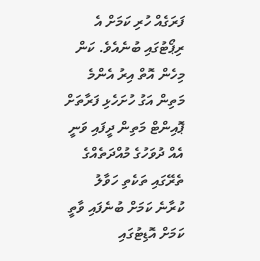ފަރަގެއް ހުރި ކަމަށް އެ ރިޕޯޓުގައި ބުނެއެވެ. ކަން މިހެން އޮތް އިރު އެންމެ މަތިން އަގު ހުށަހެޅި ފަރާތަށް ޕޮއިންޓް މަތިން ދީފައި ވަނީ އެއް ދުވަހުގެ މުއްދަތެއްގެ ތެރޭގައި ތަކެތި ހަވާލު ކުރާނެ ކަމަށް ބުނެފައި ވާތީ ކަމަށް އޮޑިޓުގައި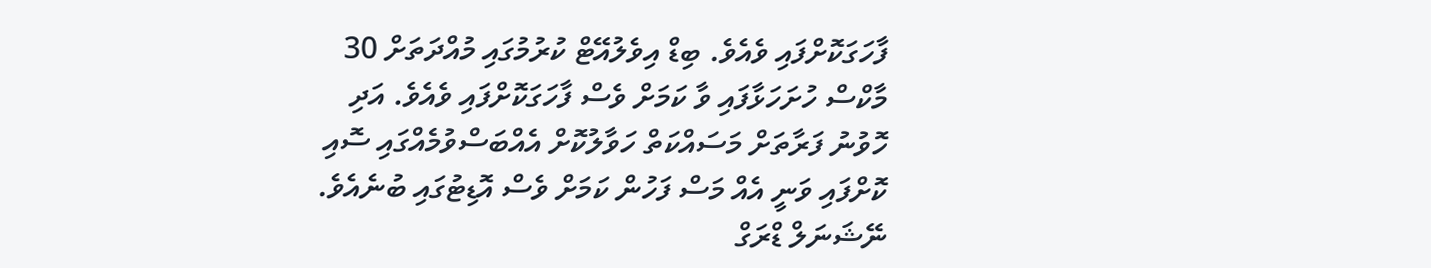ފާހަގަކޮށްފައި ވެއެވެ. ބިޑް އިވެލުއޭޓް ކުރުމުގައި މުއްދަތަށް 30 މާކްސް ހުށަހަޅާފައި ވާ ކަމަށް ވެސް ފާހަގަކޮށްފައި ވެއެވެ. އަދި ހޮވުނު ފަރާތަށް މަސައްކަތް ހަވާލުކޮށް އެއްބަސްވުމެއްގައި ސޮއި ކޮށްފައި ވަނީ އެއް މަސް ފަހުން ކަމަށް ވެސް އޮޑިޓުގައި ބުނެއެވެ.
ނޭޝަނަލް ޑްރަގް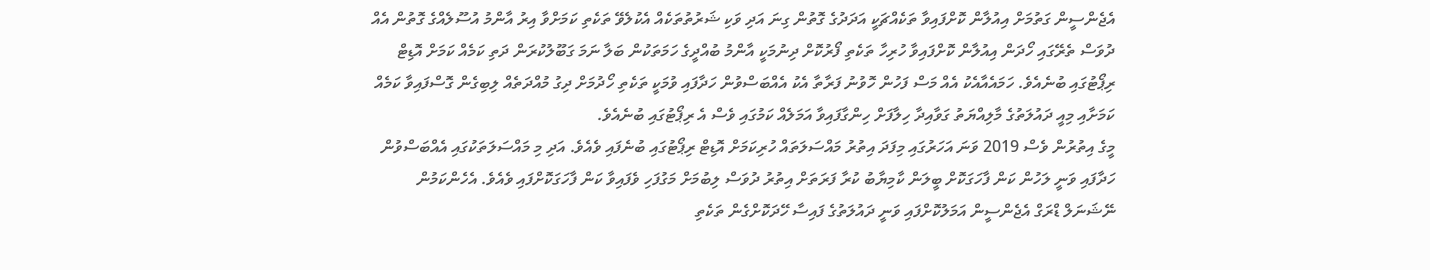އެޖެންސީން ގަތުމަށް އިއުލާން ކޮށްފައިވާ ތަކެއްޗަކީ އަދަދުގެ ގޮތުން ގިނަ އަދި ވަކި ޝަރުތުތަކެއް އެކުލެވޭ ތަކެތި ކަމަށްވާ އިރު އާންމު އުސޫލެއްގެ ގޮތުން އެއް ދުވަސް ތެރޭގައި ހޯދަން އިއުލާން ކޮށްފައިވާ ހުރިހާ ތަކެތި ފޯރުކޮށް ދިނުމަކީ އާންމު ބުއްދީގެ ހަމަތަކުން ބަލާ ނަމަ ގަބޫލުކުރަން ދަތި ކަމެއް ކަމަށް އޮޑިޓް ރިޕޯޓުގައި ބުނެއެވެ. ހަމައެއާއެކު އެއް މަސް ފަހުން ހޮވުނު ފަރާތާ އެކު އެއްބަސްވުން ހަދާފައި ވުމަކީ ތަކެތި ހޯދުމަށް ދިގު މުއްދަތެއް ލިބިގެން ގޮސްފައިވާ ކަމެއް ކަމަށާއި މިއީ ދައުލަތުގެ މާލިއްޔަތު ގަވާއިދާ ހިލާފަށް ހިންގާފައިވާ އަމަލެއް ކަމުގައި ވެސް އެ ރިޕޯޓުގައި ބުނެއެވެ.
މީގެ އިތުރުން ވެސް 2019 ވަނަ އަހަރުގައި މިފަދަ އިތުރު މައްސަލަތައް ހުރިކަމަށް އޮޑިޓް ރިޕޯޓުގައި ބުނެފައި ވެއެވެ. އަދި މި މައްސަލަތަކުގައި އެއްބަސްވުން ހަދާފައި ވަނީ ލަހުން ކަން ފާހަގަކޮށް ބީލަން ކާމިޔާބު ކުރާ ފަރަތަށް އިތުރު ދުވަސް ލިބުމަށް މަގުފަހި ވެފައިވާ ކަން ފާހަގަކޮށްފައި ވެއެވެ. އެހެންކަމުން ނޭޝަނަލް ޑްރަގް އެޖެންސީން އަމަލުކޮށްފައި ވަނީ ދައުލަތުގެ ފައިސާ ހޭދަކޮށްގެން ތަކެތި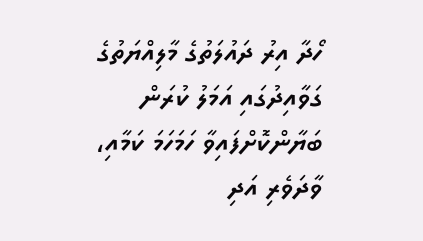ހޯދާ އިރު ދައުލަތުގެ މާލިއްޔަތުގެ ގަވާއިދުގައި އަމަލު ކުރަން ބަޔާންކޮށްފައިވާ ހަމަހަމަ ކަމާއި، ވާދަވެރި އަދި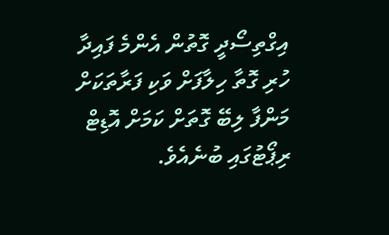އިގްތިސޯދީ ގޮތުން އެންމެ ފައިދާ ހުރި ގޮތާ ހިލާފަށް ވަކި ފަރާތަކަށް މަންފާ ލިބޭ ގޮތަށް ކަމަށް އޮޑިޓް ރިޕޯޓުގައި ބުނެއެވެ.